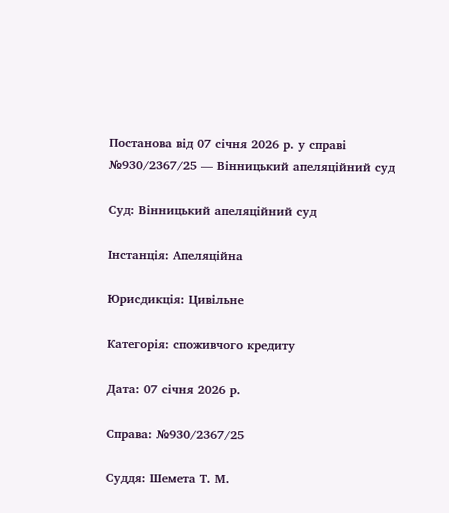Постанова від 07 січня 2026 р. у справі №930/2367/25 — Вінницький апеляційний суд

Суд: Вінницький апеляційний суд

Інстанція: Апеляційна

Юрисдикція: Цивільне

Категорія: споживчого кредиту

Дата: 07 січня 2026 р.

Справа: №930/2367/25

Суддя: Шемета Т. М.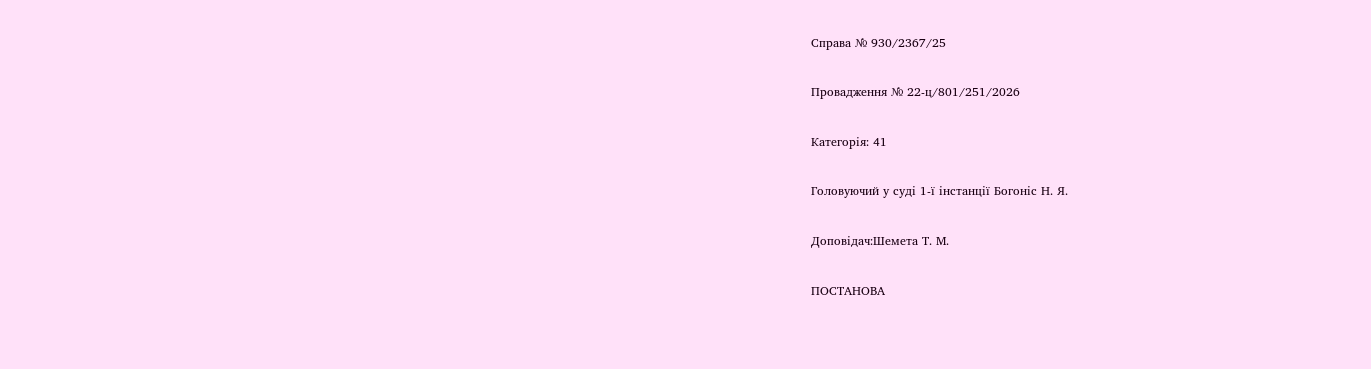Справа № 930/2367/25

Провадження № 22-ц/801/251/2026

Категорія: 41

Головуючий у суді 1-ї інстанції Богоніс Н. Я.

Доповідач:Шемета Т. М.

ПОСТАНОВА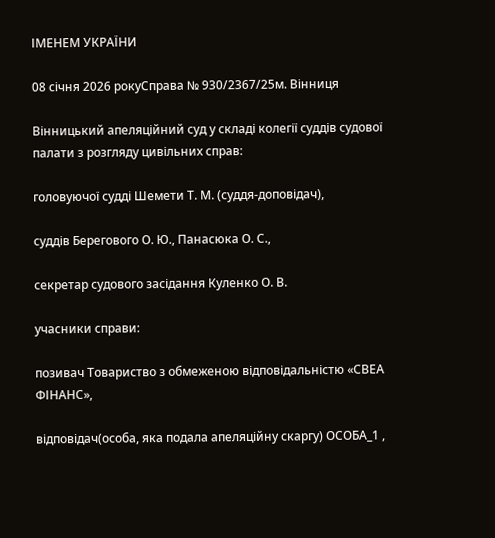ІМЕНЕМ УКРАЇНИ

08 січня 2026 рокуСправа № 930/2367/25м. Вінниця

Вінницький апеляційний суд у складі колегії суддів судової палати з розгляду цивільних справ:

головуючої судді Шемети Т. М. (суддя-доповідач),

суддів Берегового О. Ю., Панасюка О. С.,

секретар судового засідання Куленко О. В.

учасники справи:

позивач Товариство з обмеженою відповідальністю «СВЕА ФІНАНС»,

відповідач(особа, яка подала апеляційну скаргу) ОСОБА_1 ,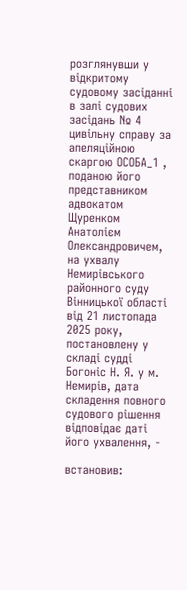розглянувши у відкритому судовому засіданні в залі судових засідань № 4 цивільну справу за апеляційною скаргою ОСОБА_1 , поданою його представником адвокатом Щуренком Анатолієм Олександровичем, на ухвалу Немирівського районного суду Вінницької області від 21 листопада 2025 року, постановлену у складі судді Богоніс Н. Я. у м. Немирів, дата складення повного судового рішення відповідає даті його ухвалення, -

встановив: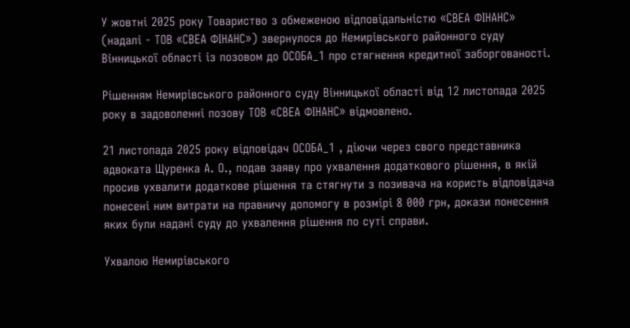У жовтні 2025 року Товариство з обмеженою відповідальністю «СВЕА ФІНАНС» (надалі - ТОВ «СВЕА ФІНАНС») звернулося до Немирівського районного суду Вінницької області із позовом до ОСОБА_1 про стягнення кредитної заборгованості.

Рішенням Немирівського районного суду Вінницької області від 12 листопада 2025 року в задоволенні позову ТОВ «СВЕА ФІНАНС» відмовлено.

21 листопада 2025 року відповідач ОСОБА_1 , діючи через свого представника адвоката Щуренка А. О., подав заяву про ухвалення додаткового рішення, в якій просив ухвалити додаткове рішення та стягнути з позивача на користь відповідача понесені ним витрати на правничу допомогу в розмірі 8 000 грн, докази понесення яких були надані суду до ухвалення рішення по суті справи.

Ухвалою Немирівського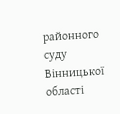районного суду Вінницької області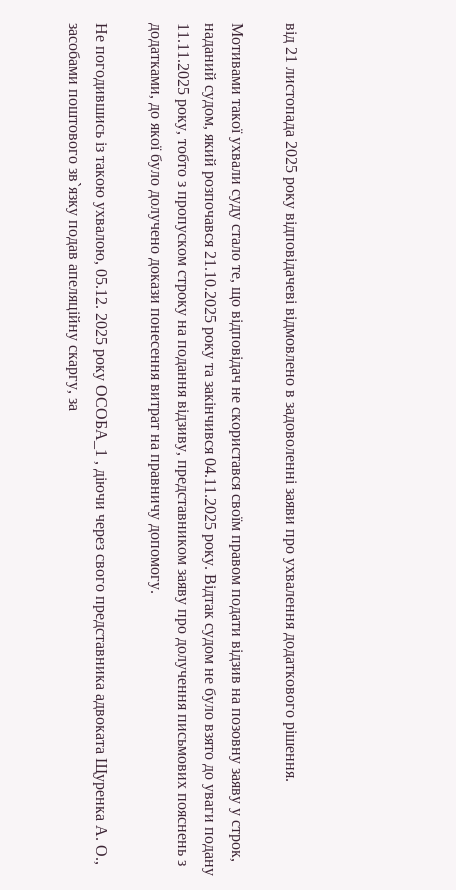від 21 листопада 2025 року відповідачеві відмовлено в задоволенні заяви про ухвалення додаткового рішення.

Мотивами такої ухвали суду стало те, що відповідач не скористався своїм правом подати відзив на позовну заяву у строк, наданий судом, який розпочався 21.10.2025 року та закінчився 04.11.2025 року. Відтак судом не було взято до уваги подану 11.11.2025 року, тобто з пропуском строку на подання відзиву, представником заяву про долучення письмових пояснень з додатками, до якої було долучено докази понесення витрат на правничу допомогу.

Не погодившись із такою ухвалою, 05.12. 2025 року ОСОБА_1 , діючи через свого представника адвоката Щуренка А. О., засобами поштового зв`язку подав апеляційну скаргу, за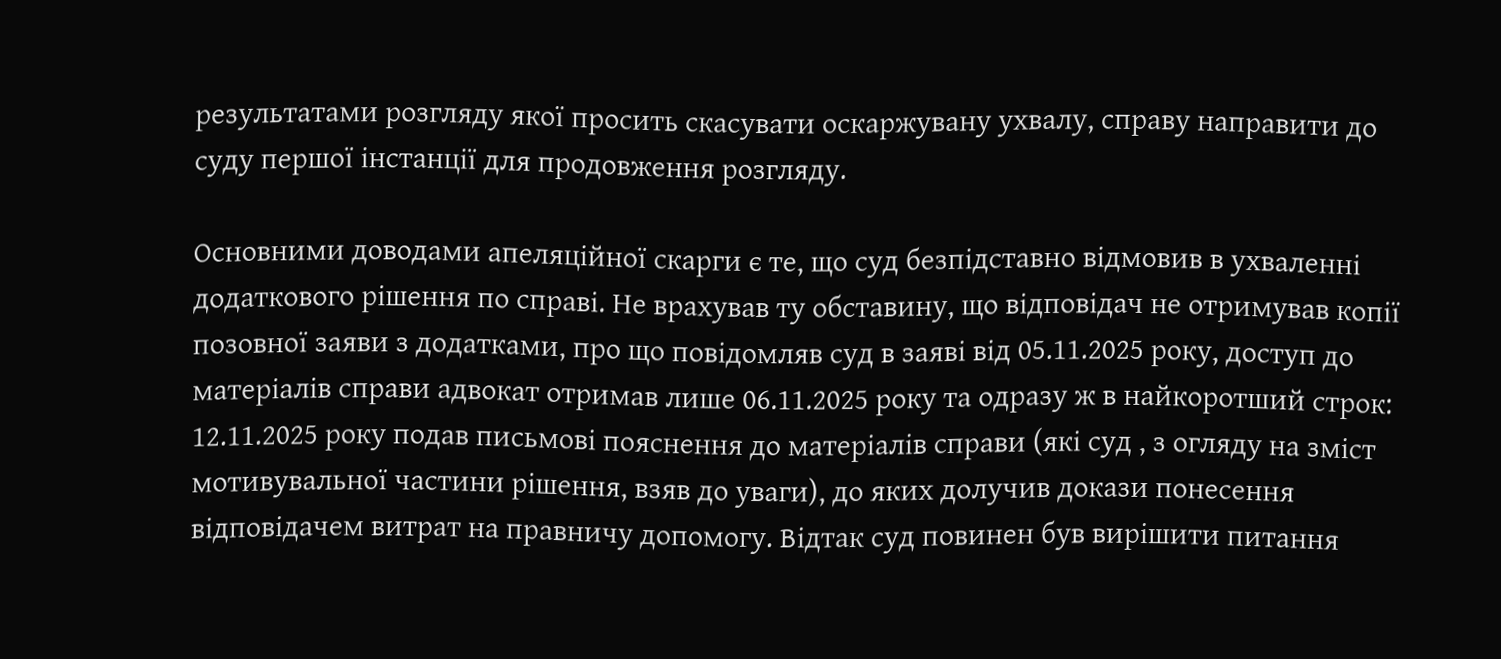результатами розгляду якої просить скасувати оскаржувану ухвалу, справу направити до суду першої інстанції для продовження розгляду.

Основними доводами апеляційної скарги є те, що суд безпідставно відмовив в ухваленні додаткового рішення по справі. Не врахував ту обставину, що відповідач не отримував копії позовної заяви з додатками, про що повідомляв суд в заяві від 05.11.2025 року, доступ до матеріалів справи адвокат отримав лише 06.11.2025 року та одразу ж в найкоротший строк: 12.11.2025 року подав письмові пояснення до матеріалів справи (які суд , з огляду на зміст мотивувальної частини рішення, взяв до уваги), до яких долучив докази понесення відповідачем витрат на правничу допомогу. Відтак суд повинен був вирішити питання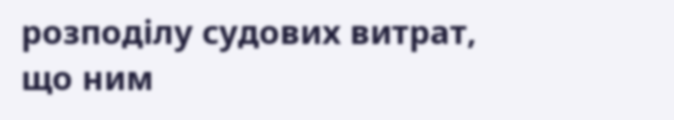розподілу судових витрат, що ним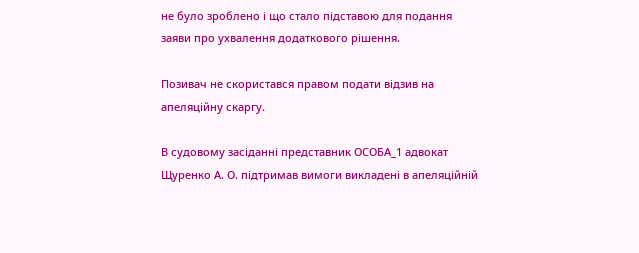не було зроблено і що стало підставою для подання заяви про ухвалення додаткового рішення.

Позивач не скористався правом подати відзив на апеляційну скаргу.

В судовому засіданні представник ОСОБА_1 адвокат Щуренко А. О. підтримав вимоги викладені в апеляційній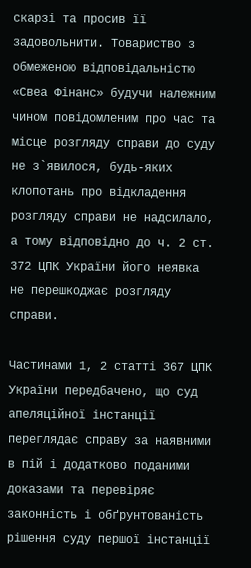скарзі та просив її задовольнити. Товариство з обмеженою відповідальністю «Свеа Фінанс» будучи належним чином повідомленим про час та місце розгляду справи до суду не з`явилося, будь-яких клопотань про відкладення розгляду справи не надсилало, а тому відповідно до ч. 2 ст. 372 ЦПК України його неявка не перешкоджає розгляду справи.

Частинами 1, 2 статті 367 ЦПК України передбачено, що суд апеляційної інстанції переглядає справу за наявними в пій і додатково поданими доказами та перевіряє законність і обґрунтованість рішення суду першої інстанції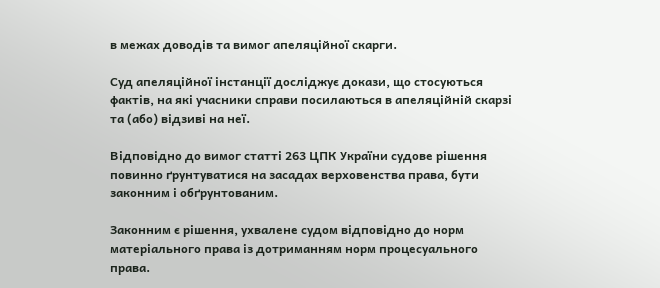в межах доводів та вимог апеляційної скарги.

Суд апеляційної інстанції досліджує докази, що стосуються фактів, на які учасники справи посилаються в апеляційній скарзі та (або) відзиві на неї.

Відповідно до вимог статті 263 ЦПК України судове рішення повинно ґрунтуватися на засадах верховенства права, бути законним і обґрунтованим.

Законним є рішення, ухвалене судом відповідно до норм матеріального права із дотриманням норм процесуального права.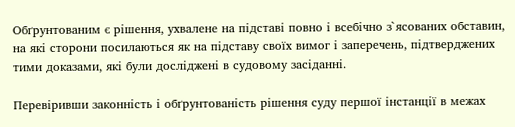Обґрунтованим є рішення, ухвалене на підставі повно і всебічно з`ясованих обставин, на які сторони посилаються як на підставу своїх вимог і заперечень, підтверджених тими доказами, які були досліджені в судовому засіданні.

Перевіривши законність і обґрунтованість рішення суду першої інстанції в межах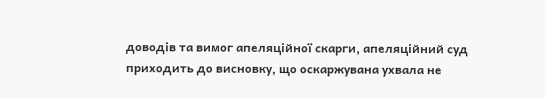доводів та вимог апеляційної скарги, апеляційний суд приходить до висновку, що оскаржувана ухвала не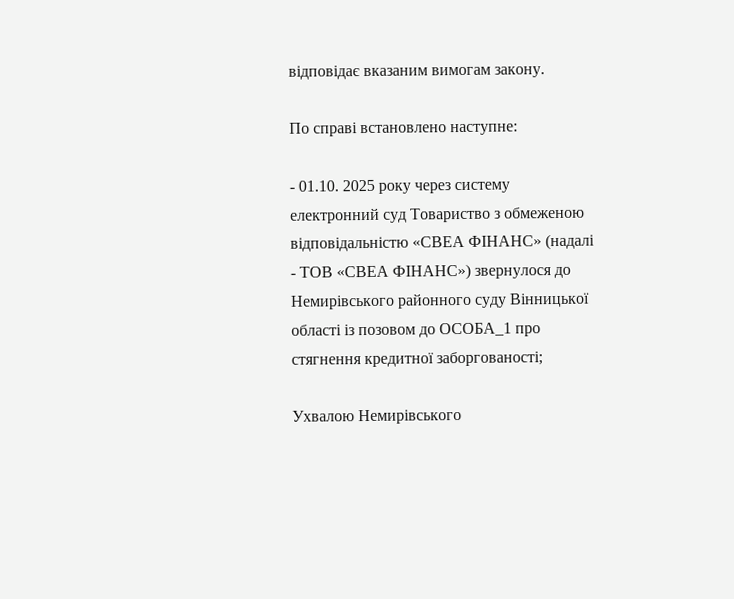відповідає вказаним вимогам закону.

По справі встановлено наступне:

- 01.10. 2025 року через систему електронний суд Товариство з обмеженою відповідальністю «СВЕА ФІНАНС» (надалі - ТОВ «СВЕА ФІНАНС») звернулося до Немирівського районного суду Вінницької області із позовом до ОСОБА_1 про стягнення кредитної заборгованості;

Ухвалою Немирівського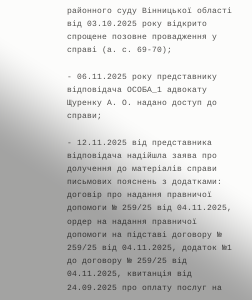районного суду Вінницької області від 03.10.2025 року відкрито спрощене позовне провадження у справі (а. с. 69-70);

- 06.11.2025 року представнику відповідача ОСОБА_1 адвокату Щуренку А. О. надано доступ до справи;

- 12.11.2025 від представника відповідача надійшла заява про долучення до матеріалів справи письмових пояснень з додатками: договір про надання правничої допомоги № 259/25 від 04.11.2025, ордер на надання правничої допомоги на підставі договору № 259/25 від 04.11.2025, додаток №1 до договору № 259/25 від 04.11.2025, квитанція від 24.09.2025 про оплату послуг на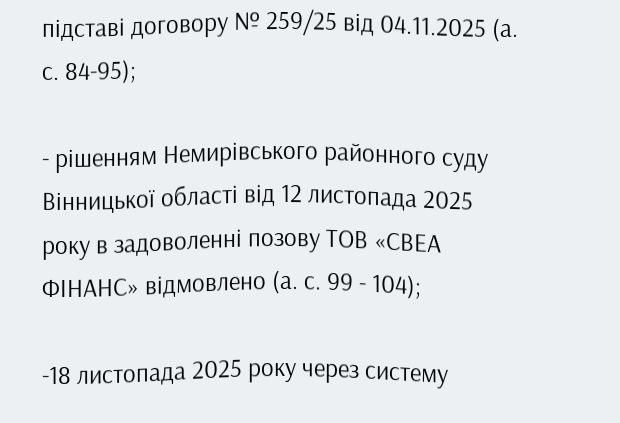підставі договору № 259/25 від 04.11.2025 (а. с. 84-95);

- рішенням Немирівського районного суду Вінницької області від 12 листопада 2025 року в задоволенні позову ТОВ «СВЕА ФІНАНС» відмовлено (а. с. 99 - 104);

-18 листопада 2025 року через систему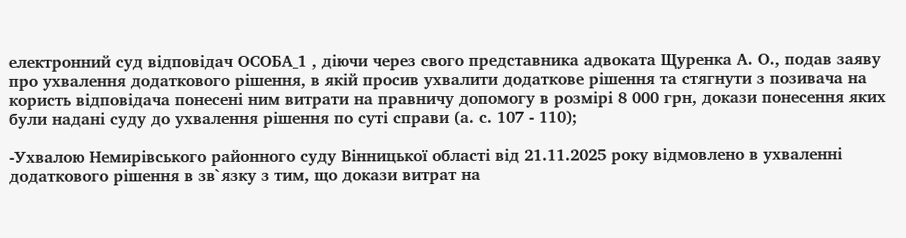електронний суд відповідач ОСОБА_1 , діючи через свого представника адвоката Щуренка А. О., подав заяву про ухвалення додаткового рішення, в якій просив ухвалити додаткове рішення та стягнути з позивача на користь відповідача понесені ним витрати на правничу допомогу в розмірі 8 000 грн, докази понесення яких були надані суду до ухвалення рішення по суті справи (а. с. 107 - 110);

-Ухвалою Немирівського районного суду Вінницької області від 21.11.2025 року відмовлено в ухваленні додаткового рішення в зв`язку з тим, що докази витрат на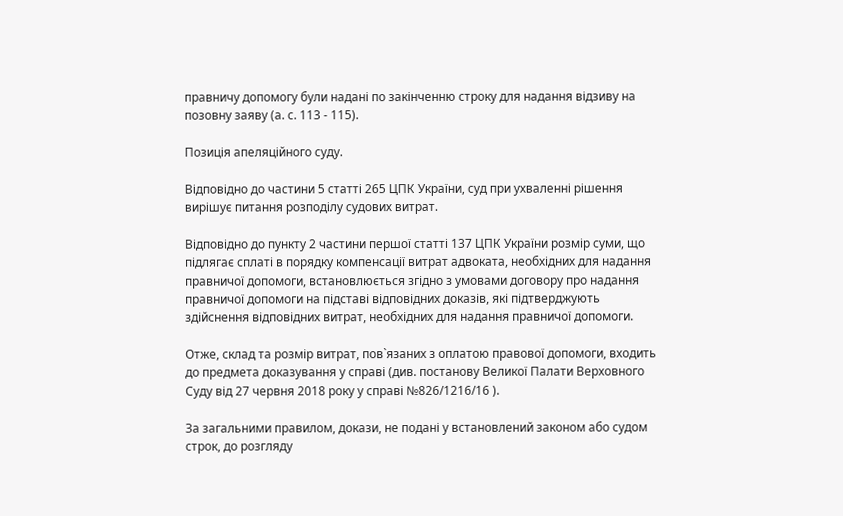правничу допомогу були надані по закінченню строку для надання відзиву на позовну заяву (а. с. 113 - 115).

Позиція апеляційного суду.

Відповідно до частини 5 статті 265 ЦПК України, суд при ухваленні рішення вирішує питання розподілу судових витрат.

Відповідно до пункту 2 частини першої статті 137 ЦПК України розмір суми, що підлягає сплаті в порядку компенсації витрат адвоката, необхідних для надання правничої допомоги, встановлюється згідно з умовами договору про надання правничої допомоги на підставі відповідних доказів, які підтверджують здійснення відповідних витрат, необхідних для надання правничої допомоги.

Отже, склад та розмір витрат, пов`язаних з оплатою правової допомоги, входить до предмета доказування у справі (див. постанову Великої Палати Верховного Суду від 27 червня 2018 року у справі №826/1216/16 ).

За загальними правилом, докази, не подані у встановлений законом або судом строк, до розгляду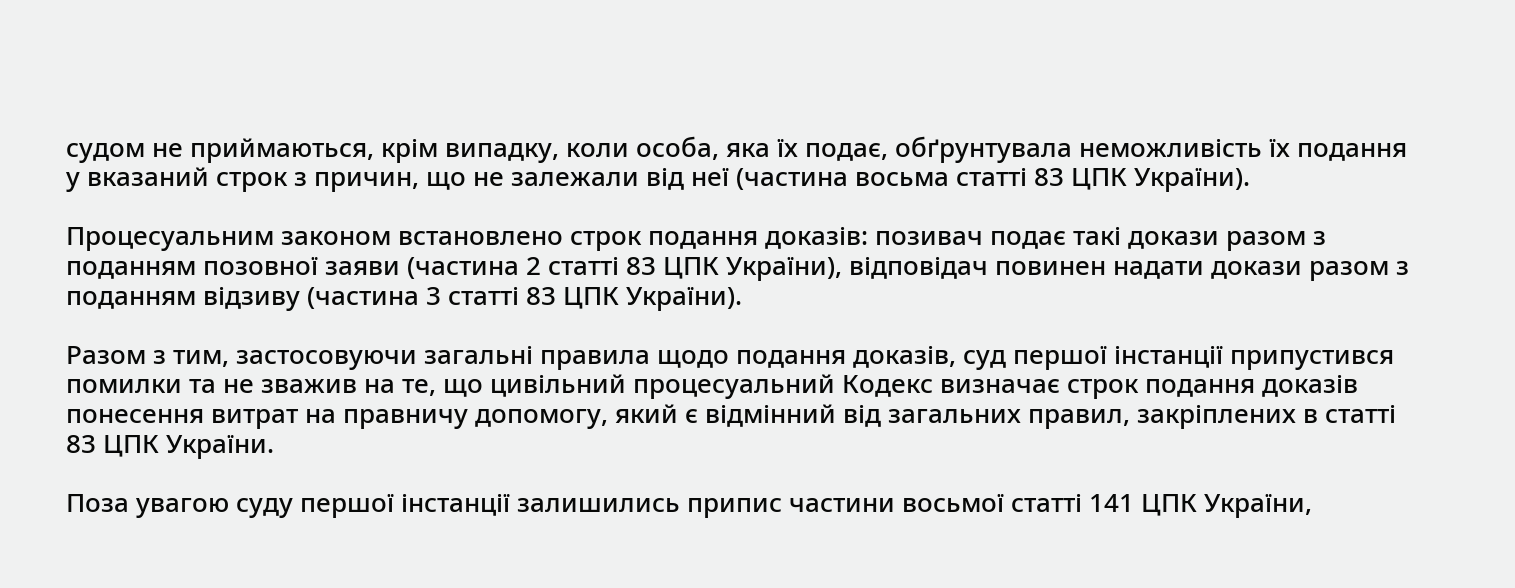судом не приймаються, крім випадку, коли особа, яка їх подає, обґрунтувала неможливість їх подання у вказаний строк з причин, що не залежали від неї (частина восьма статті 83 ЦПК України).

Процесуальним законом встановлено строк подання доказів: позивач подає такі докази разом з поданням позовної заяви (частина 2 статті 83 ЦПК України), відповідач повинен надати докази разом з поданням відзиву (частина 3 статті 83 ЦПК України).

Разом з тим, застосовуючи загальні правила щодо подання доказів, суд першої інстанції припустився помилки та не зважив на те, що цивільний процесуальний Кодекс визначає строк подання доказів понесення витрат на правничу допомогу, який є відмінний від загальних правил, закріплених в статті 83 ЦПК України.

Поза увагою суду першої інстанції залишились припис частини восьмої статті 141 ЦПК України,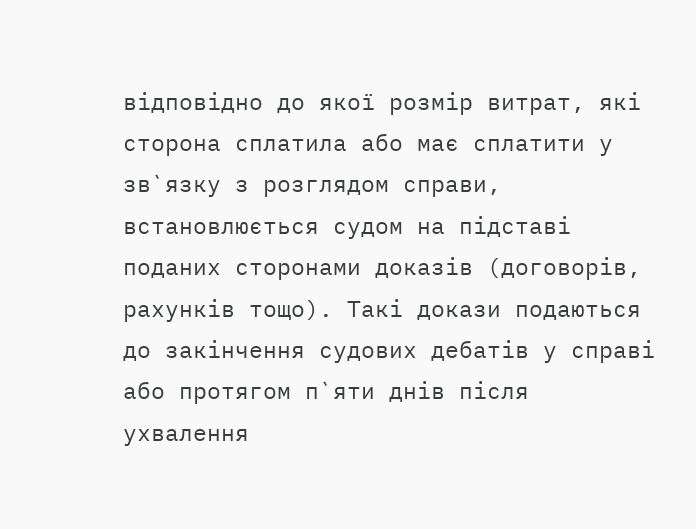відповідно до якої розмір витрат, які сторона сплатила або має сплатити у зв`язку з розглядом справи, встановлюється судом на підставі поданих сторонами доказів (договорів, рахунків тощо). Такі докази подаються до закінчення судових дебатів у справі або протягом п`яти днів після ухвалення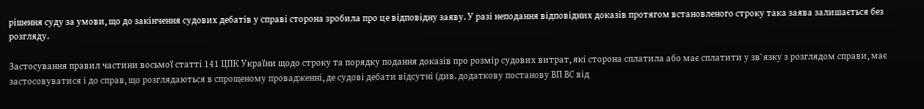рішення суду за умови, що до закінчення судових дебатів у справі сторона зробила про це відповідну заяву. У разі неподання відповідних доказів протягом встановленого строку така заява залишається без розгляду.

Застосування правил частини восьмої статті 141 ЦПК України щодо строку та порядку подання доказів про розмір судових витрат, які сторона сплатила або має сплатити у зв`язку з розглядом справи, має застосовуватися і до справ, що розглядаються в спрощеному провадженні, де судові дебати відсутні (див. додаткову постанову ВП ВС від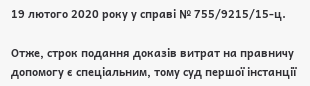19 лютого 2020 року у справі № 755/9215/15-ц.

Отже, строк подання доказів витрат на правничу допомогу є спеціальним, тому суд першої інстанції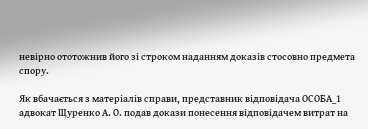невірно ототожнив його зі строком наданням доказів стосовно предмета спору.

Як вбачається з матеріалів справи, представник відповідача ОСОБА_1 адвокат Щуренко А. О. подав докази понесення відповідачем витрат на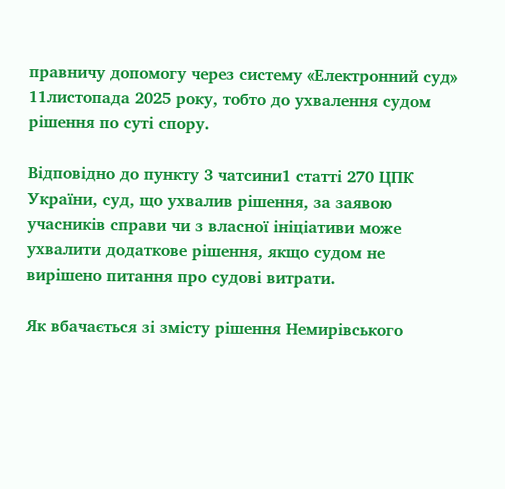правничу допомогу через систему «Електронний суд» 11листопада 2025 року, тобто до ухвалення судом рішення по суті спору.

Відповідно до пункту 3 чатсини1 статті 270 ЦПК України, суд, що ухвалив рішення, за заявою учасників справи чи з власної ініціативи може ухвалити додаткове рішення, якщо судом не вирішено питання про судові витрати.

Як вбачається зі змісту рішення Немирівського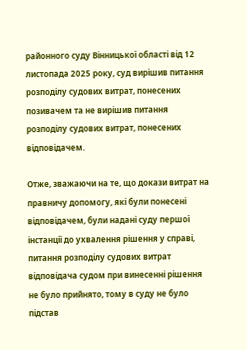районного суду Вінницької області від 12 листопада 2025 року, суд вирішив питання розподілу судових витрат, понесених позивачем та не вирішив питання розподілу судових витрат, понесених відповідачем.

Отже, зважаючи на те, що докази витрат на правничу допомогу, які були понесені відповідачем, були надані суду першої інстанції до ухвалення рішення у справі, питання розподілу судових витрат відповідача судом при винесенні рішення не було прийнято, тому в суду не було підстав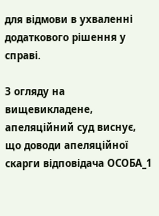для відмови в ухваленні додаткового рішення у справі.

З огляду на вищевикладене, апеляційний суд виснує, що доводи апеляційної скарги відповідача ОСОБА_1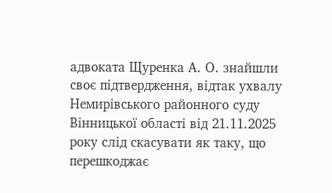адвоката Щуренка А. О. знайшли своє підтвердження, відтак ухвалу Немирівського районного суду Вінницької області від 21.11.2025 року слід скасувати як таку, що перешкоджає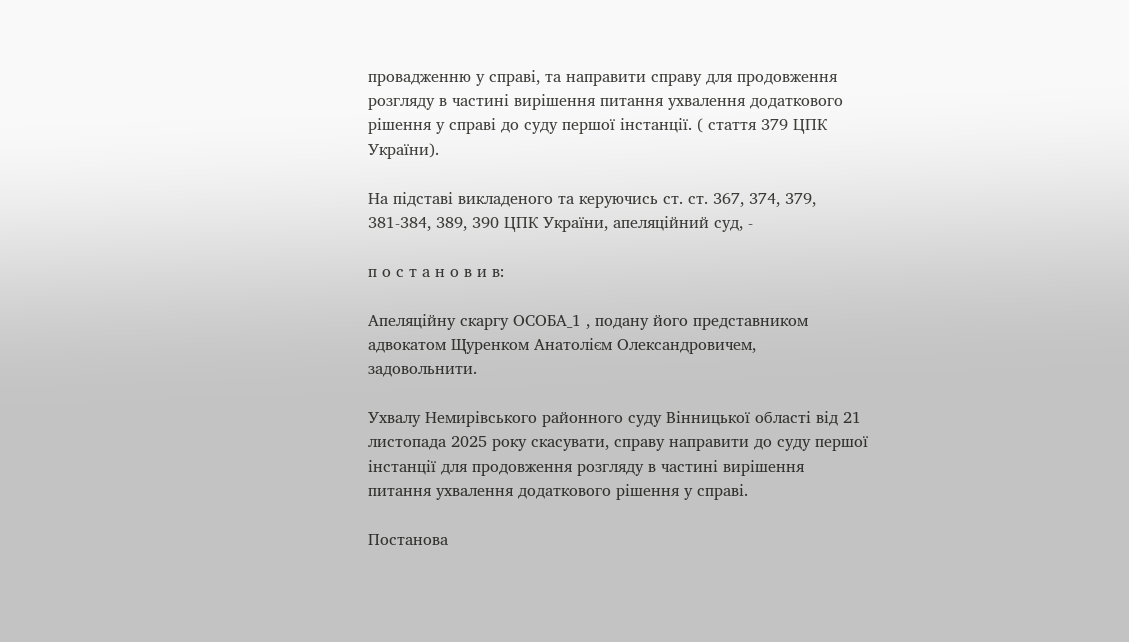провадженню у справі, та направити справу для продовження розгляду в частині вирішення питання ухвалення додаткового рішення у справі до суду першої інстанції. ( стаття 379 ЦПК України).

На підставі викладеного та керуючись ст. ст. 367, 374, 379, 381-384, 389, 390 ЦПК України, апеляційний суд, -

п о с т а н о в и в:

Апеляційну скаргу ОСОБА_1 , подану його представником адвокатом Щуренком Анатолієм Олександровичем, задовольнити.

Ухвалу Немирівського районного суду Вінницької області від 21 листопада 2025 року скасувати, справу направити до суду першої інстанції для продовження розгляду в частині вирішення питання ухвалення додаткового рішення у справі.

Постанова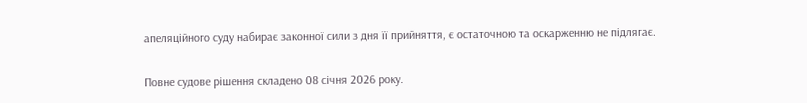апеляційного суду набирає законної сили з дня її прийняття, є остаточною та оскарженню не підлягає.

Повне судове рішення складено 08 січня 2026 року.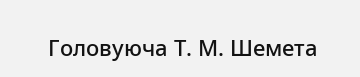Головуюча Т. М. Шемета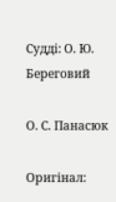Судді: О. Ю. Береговий

О. С. Панасюк

Оригінал: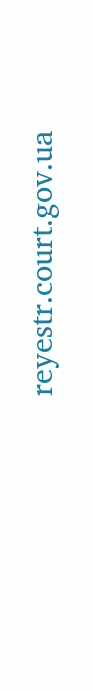reyestr.court.gov.ua